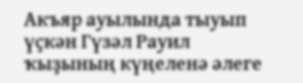Акъяр ауылында тыуып үҫкән Гүзәл Рауил ҡыҙының күңеленә әлеге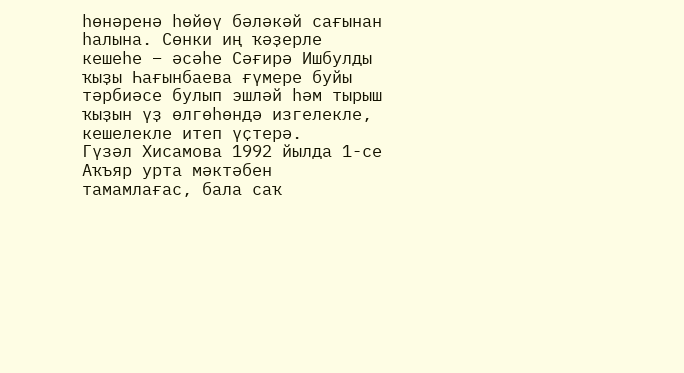һөнәренә һөйөү бәләкәй сағынан һалына. Сөнки иң ҡәҙерле кешеһе – әсәһе Сәғирә Ишбулды ҡыҙы Һағынбаева ғүмере буйы тәрбиәсе булып эшләй һәм тырыш ҡыҙын үҙ өлгөһөндә изгелекле, кешелекле итеп үҫтерә.
Гүзәл Хисамова 1992 йылда 1-се Аҡъяр урта мәктәбен тамамлағас, бала саҡ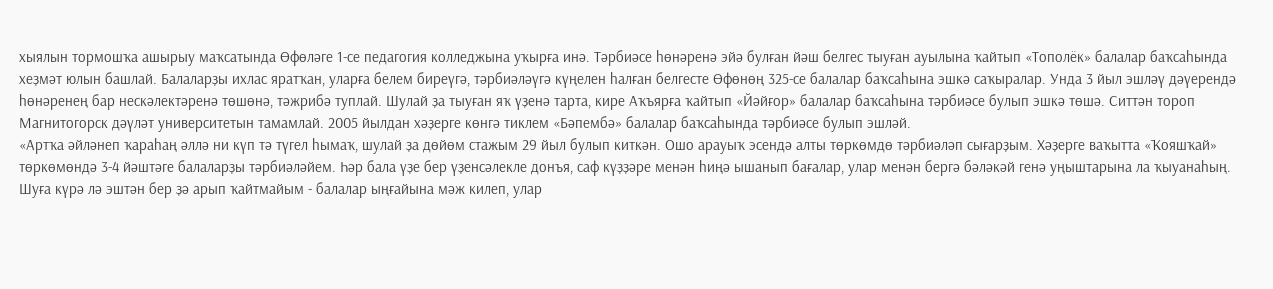хыялын тормошҡа ашырыу маҡсатында Өфөләге 1-се педагогия колледжына уҡырға инә. Тәрбиәсе һөнәренә эйә булған йәш белгес тыуған ауылына ҡайтып «Тополёк» балалар баҡсаһында хеҙмәт юлын башлай. Балаларҙы ихлас яратҡан, уларға белем биреүгә, тәрбиәләүгә күңелен һалған белгесте Өфөнөң 325-се балалар баҡсаһына эшкә саҡыралар. Унда 3 йыл эшләү дәүерендә һөнәренең бар нескәлектәренә төшөнә, тәжрибә туплай. Шулай ҙа тыуған яҡ үҙенә тарта, кире Аҡъярға ҡайтып «Йәйғор» балалар баҡсаһына тәрбиәсе булып эшкә төшә. Ситтән тороп Магнитогорск дәүләт университетын тамамлай. 2005 йылдан хәҙерге көнгә тиклем «Бәпембә» балалар баҡсаһында тәрбиәсе булып эшләй.
«Артҡа әйләнеп ҡараһаң әллә ни күп тә түгел һымаҡ, шулай ҙа дөйөм стажым 29 йыл булып киткән. Ошо арауыҡ эсендә алты төркөмдө тәрбиәләп сығарҙым. Хәҙерге ваҡытта «Ҡояшҡай» төркөмөндә 3-4 йәштәге балаларҙы тәрбиәләйем. Һәр бала үҙе бер үҙенсәлекле донъя, саф күҙҙәре менән һиңә ышанып бағалар, улар менән бергә бәләкәй генә уңыштарына ла ҡыуанаһың. Шуға күрә лә эштән бер ҙә арып ҡайтмайым - балалар ыңғайына мәж килеп, улар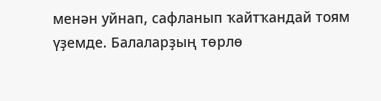менән уйнап, сафланып ҡайтҡандай тоям үҙемде. Балаларҙың төрлө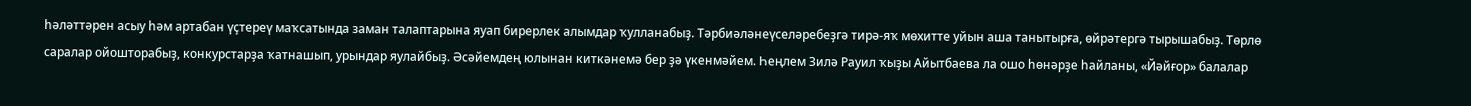һәләттәрен асыу һәм артабан үҫтереү маҡсатында заман талаптарына яуап бирерлек алымдар ҡулланабыҙ. Тәрбиәләнеүселәребеҙгә тирә-яҡ мөхитте уйын аша танытырға, өйрәтергә тырышабыҙ. Төрлө саралар ойошторабыҙ, конкурстарҙа ҡатнашып, урындар яулайбыҙ. Әсәйемдең юлынан киткәнемә бер ҙә үкенмәйем. Һеңлем Зилә Рауил ҡыҙы Айытбаева ла ошо һөнәрҙе һайланы, «Йәйғор» балалар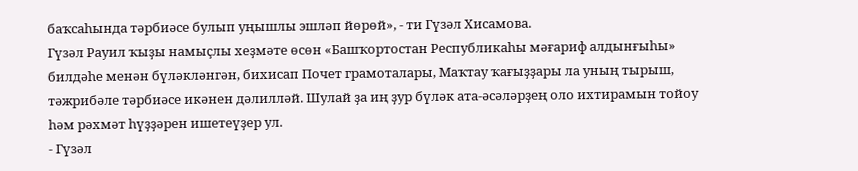баҡсаһында тәрбиәсе булып уңышлы эшләп йөрөй», - ти Гүзәл Хисамова.
Гүзәл Рауил ҡыҙы намыҫлы хеҙмәте өсөн «Башҡортостан Республикаһы мәғариф алдынғыһы» билдәһе менән бүләкләнгән, бихисап Почет грамоталары, Маҡтау ҡағыҙҙары ла уның тырыш, тәжрибәле тәрбиәсе икәнен дәлилләй. Шулай ҙа иң ҙур бүләк ата-әсәләрҙең оло ихтирамын тойоу һәм рәхмәт һүҙҙәрен ишетеүҙер ул.
- Гүзәл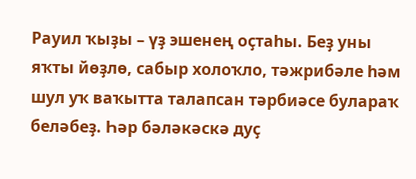Рауил ҡыҙы – үҙ эшенең оҫтаһы. Беҙ уны яҡты йөҙлө, сабыр холоҡло, тәжрибәле һәм шул уҡ ваҡытта талапсан тәрбиәсе булараҡ беләбеҙ. Һәр бәләкәскә дуҫ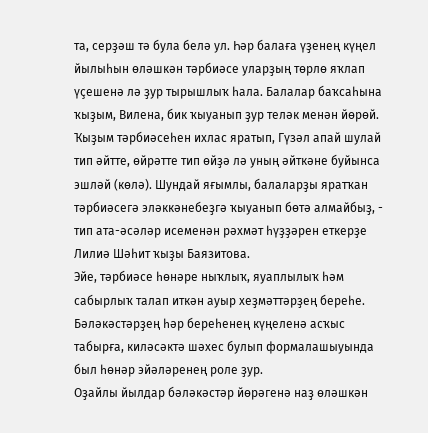та, серҙәш тә була белә ул. Һәр балаға үҙенең күңел йылыһын өләшкән тәрбиәсе уларҙың төрлө яҡлап үҫешенә лә ҙур тырышлыҡ һала. Балалар баҡсаһына ҡыҙым, Вилена, бик ҡыуанып ҙур теләк менән йөрөй. Ҡыҙым тәрбиәсеһен ихлас яратып, Гүзәл апай шулай тип әйтте, өйрәтте тип өйҙә лә уның әйткәне буйынса эшләй (көлә). Шундай яғымлы, балаларҙы яратҡан тәрбиәсегә эләккәнебеҙгә ҡыуанып бөтә алмайбыҙ, - тип ата-әсәләр исеменән рәхмәт һүҙҙәрен еткерҙе Лилиә Шәһит ҡыҙы Баязитова.
Эйе, тәрбиәсе һөнәре ныҡлыҡ, яуаплылыҡ һәм сабырлыҡ талап иткән ауыр хеҙмәттәрҙең береһе. Бәләкәстәрҙең һәр береһенең күңеленә асҡыс табырға, киләсәктә шәхес булып формалашыуында был һөнәр эйәләренең роле ҙур.
Оҙайлы йылдар бәләкәстәр йөрәгенә наҙ өләшкән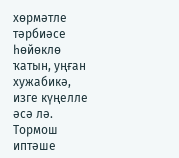хөрмәтле тәрбиәсе һөйөклө ҡатын, уңған хужабикә, изге күңелле әсә лә. Тормош иптәше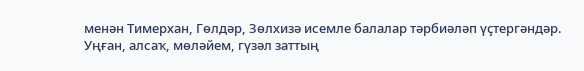менән Тимерхан, Гөлдәр, Зөлхизә исемле балалар тәрбиәләп үҫтергәндәр.
Уңған, алсаҡ, мөләйем, гүзәл заттың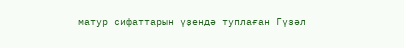матур сифаттарын үҙендә туплаған Гүзәл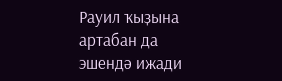Рауил ҡыҙына артабан да эшендә ижади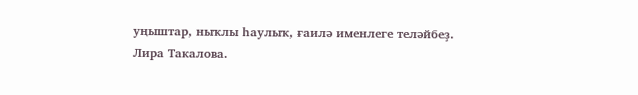уңыштар, ныҡлы һаулыҡ, ғаилә именлеге теләйбеҙ.
Лира Такалова.